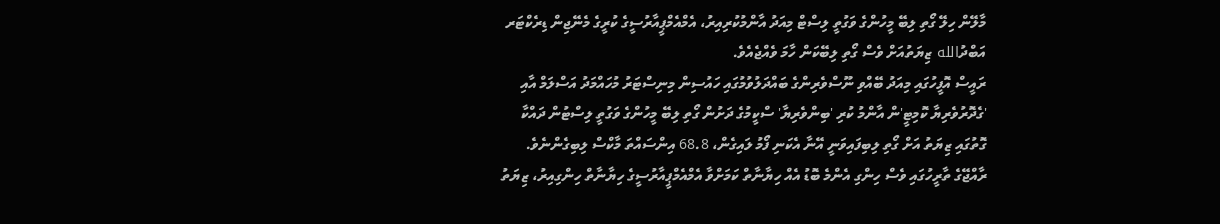މާލޭން ހިލޭ ގޯތި ލިބޭ މީހުންގެ ވަގުތީ ލިސްޓް މިއަދު އާންމުކުރިއިރު، އެމްއެމްޕީއާރުސީގެ ކުރީގެ މެނޭޖިން ޑިރެކްޓަރ އަބްދުالله ޒިޔަތުއަށް ވެސް ގޯތި ލިބޭކަން ހާމަ ވެއްޖެއެވެ.
ރައީސް އޮފީހުގައި މިއަދު ބޭއްވި ނޫސްވެރިންގެ ބައްދަލުވުމުގައި ހައުސިން މިނިސްޓަރު މުހައްމަދު އަސްލަމް އާއި 'ގެދޮރުވެރިޔާ ކޮމިޓީ'ން އާންމު ކުރި 'ބިންވެރިޔާ' ސްކީމުގެ ދަށުން ގޯތި ލިބޭ މީހުންގެ ވަގުތީ ލިސްޓުން ދައްކާ ގޮތުގައި ޒިޔަތު އަށް ގޯތި ލިބިފައިވަނީ އޭނާ އެކަނި ފޯމު ލައިގެން، 68.8 އިންސައްތަ މާކްސް ލިބިގެންނެވެ.
ރާއްޖޭގެ ތާރީހުގައި ވެސް ހިންގި އެންމެ ބޮޑު އެއް ހިޔާނާތް ކަމަށްވާ އެމްއެމްޕީއާރުސީގެ ހިޔާނާތް ހިންގިއިރު، ޒިޔަތު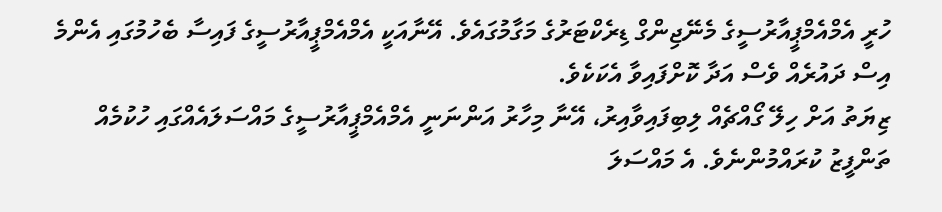ހުރީ އެމްއެމްޕީއާރުސީގެ މެނޭޖިންގް ޑިރެކްޓަރުގެ މަގާމުގައެވެ. އޭނާއަކީ އެމްއެމްޕީއާރުސީގެ ފައިސާ ބެހުމުގައި އެންމެ އިސް ދައުރެއް ވެސް އަދާ ކޮށްފައިވާ އެކަކެވެ.
ޒިޔަތު އަށް ހިލޭ ގޯއްޗެއް ލިބިފައިވާއިރު، އޭނާ މިހާރު އަންނަނީ އެމްއެމްޕީއާރުސީގެ މައްސަލައެއްގައި ހުކުމެއް ތަންފީޒު ކުރައްމުންނެވެ. އެ މައްސަލަ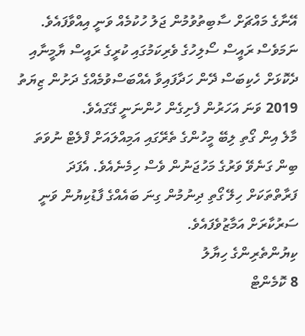އޭނާގެ މައްޗަށް ސާބިތުވުމުން ޖަލު ހުކުމެއް ވަނީ އިއްވާފައެވެ. ނަމަވެސް ރައީސް ސޯލިހުގެ ވެރިކަމުގައި ކުރީގެ ރައީސް ޔާމީނާއި ދެކޮޅަށް ހެކިބަސް ދޭން ހަދާފައިވާ އެއްބަސްވުމެއްގެ ދަށުން ޒިޔަތު 2019 ވަނަ އަހަރުން ފެށިގެން ހުންނަނީ ގޭގައެވެ.
މާލެ އިން ގޯތި ލިބޭ މީހުންގެ ތެރޭގައި އަމިއްލައަށް ފްލެޓް ނުވަތަ ބިން ގަނެވޭ ވަރުގެ މަހުޖަނުން ވެސް ހިމެނެއެވެ. އެފަދަ ފަރާތްތަކަށް ހިލޭ ގޯތި ދިނުމުން ގިނަ ބައެއްގެ ފާޑުކިޔުން ވަނީ ސަރުކާރަށް އަމާޒުވެފައެވެ.
ކިޔުންތެރިންގެ ހިޔާލު
8 ކޮމެންޓް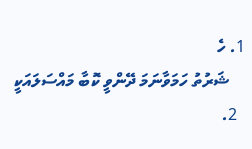1. ހެ
    ޝަރުތު ހަމަވާނަމަ ދޭންވީ ކޮބާ މައްސަލައަކީ
  2.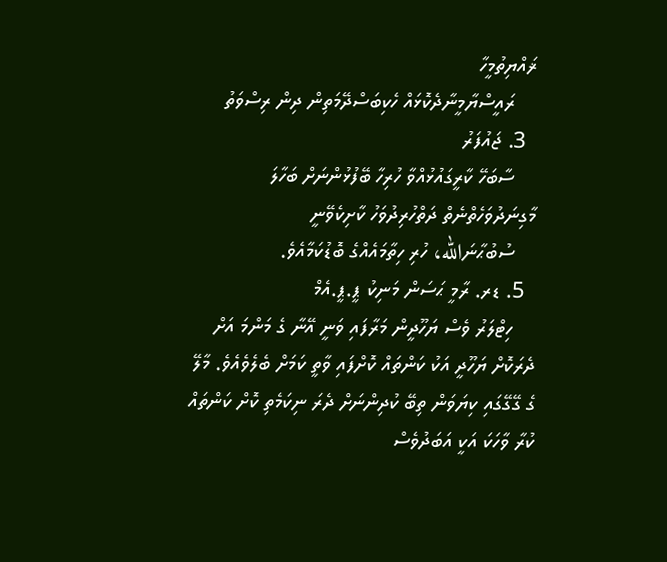ޜައްޔިތުމީހާ
    ރައީސްޔާމީނާދެކޮޅައް ހެކިބަސްދޭމަތިން ދިން ރިސްވަތު
  3. ޖައުފަރު
    ސާބަހޭ ކާރީގައުޅުއްވާ ހުރިހާ ބޭފުޅުންނަށް ބަހާލަ މާގިނަދުވަހެތްނެތް ދަތްހުރިދުވަހު ކާށިކެވޭނީ
    ސުބުޙާނަالله، ހުރި ހިތާމައެއްގެ ބޮޑުކަމާއެވެ.
  5. ޑރ. ރާމީ ޙަސަން މަނިކު ޕީ.ޕީ.އެމް
    ހިޓްލަރު ވެސް ޔަހޫދީން މަރާފައި ވަނީ އޭނާ ގެ މަންމަ އަށް ދެރަކޮށް ޔަހޫދީ އަކު ކަންތައް ކޮށްފައި ވާތީ ކަމަށް ބެލެވެއެވެ. މާލޭ ގެ ގޭގޭގައި ކިޔަވަން ތިބޭ ކުދިންނަށް ދެރަ ނިކަމެތި ކޮށް ކަންތައް ކުރާ ވާހަކަ އަކީ އަބަދުވެސް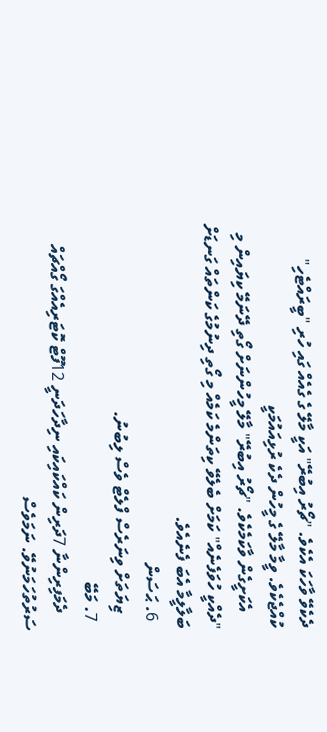ދެކެވޭ ވާހަކަ އެކެވެ. "ޗޯރު އިބުރޭ" އަކީ މާލޭ ގެ ގެއެއް ގައި ހުރި "ބީރައްޓެހި" ކުއްޖެކެވެ. ވީމާ މާލޭ ގެ މީހުން ދެކެ ރުޅިއައުމަކީ
    އެކަށީގެން ވާކަމެކެވެ. "ޗޯރު އިބުރޭ" މާލޭ މީހުންނަށް ގޯތި ދޭނަމޭ ކިޔައިން މި "ދެއްކީ ހުވަފެނެއް" ކަމަށް ބެލެވޭ ކިތަންމެ ކަމެއް މި ގޯތި ދިނުމުގެ ކަންތައް ގަނޑަށް ބަލާލީމާ އެބަ ފެނެއެވެ.
  6. ޙަސަން
    ޒިޔަތަށް ވިނަރެސް ފްލެޓް ވެސް ލިބުނު.
  7. މަބޭ
    ދެމަފިރިންނާ 7ދަރިން ކައްކައިކައި ނިދާހަދަނީ 12ފޫޓް ކޮޓަރިއެއްގަ ގޯއްޗައް ސަރުތުހަމަނުވޭ. ނަމަވެސް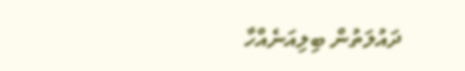ދައުލަތުން ބިލިއަނެއްހާ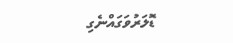ޑޮލަރުވަގައްނެގި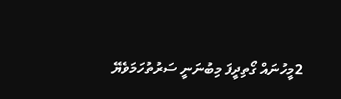2މީހުނައް ގޯތިދީފަ މިބުނަނީ ސަރުތުހަމަވެޔޭ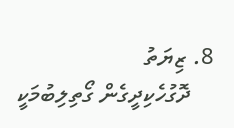8. ޒިޔަތު
    ދޮގުހެކިދީގެން ގޯތިލިބުމަކީ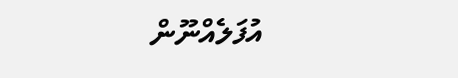އުފަލެއްނޫން